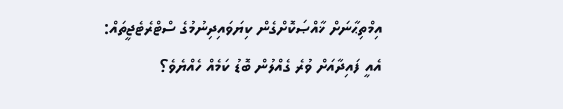އިމްތިޙާނަށް ޚާއްޞަކޮށްގެން ކިޔަވައިދިނުމުގެ ސްޓްރެޓެޖީތައް: އެއީ ފައިދާއަށް ވުރެ ގެއްލުން ބޮޑު ކަމެއް ހެއްޔެވެ؟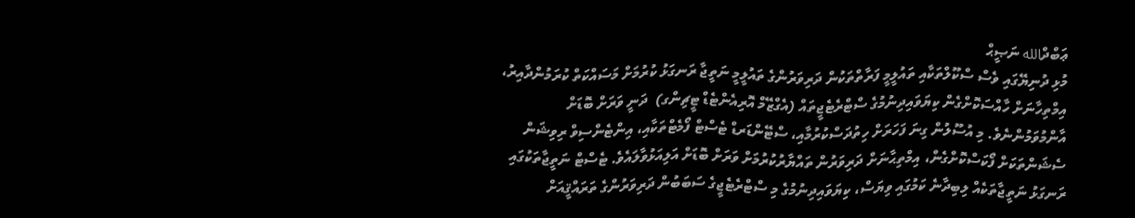ޢަބްދްالله ނަޞީޙް
މުޅި ދުނިޔޭގައި ވެސް ސްކޫލްތަކާއި ތައުލީމީ ފަރާތްތަކުން ދަރިވަރުންގެ ތައުލީމީ ނަތީޖާ ރަނގަޅު ކުރުމަށް މަސައްކަތް ކުރަމުންދާއިރު، އިމްތިހާނަށް ހާއްސަކޮށްގެން ކިޔަވައިދިނުމުގެ ސްޓްރެޓެޖީތައް (އެގްޒޭމް އޮރިއެންޓެޑް ޓީޗިންގ)  ދަނީ ވަރަށް ބޮޑަށް އާންމުވަމުންނެވެ. މި އުސޫލުން ގިނަ ފަހަރަށް ހިތުދަސްކުރުމާއި، ސްޓޭންޑަރޑް ޓެސްޓް ފޯމެޓްތަކާއި، އިންޓެންސިވް ރިވިޝަން ސެޝަންތަކަށް ފޯކަސްކޮށްގެން، އިމްތިޙާނަށް ދަރިވަރުން ތައްޔާރުކުރުމަށް ވަރަށް ބޮޑަށް އަލިއަޅުވާލައެވެ. ޓެސްޓް ނަތީޖާތަކުގައި ރަނގަޅު ނަތީޖާތަކެއް ލިބިދާނެ ކަމުގައި ވިޔަސް، ކިޔަވައިދިނުމުގެ މި ސްޓްރެޓެޖީގެ ސަބަބުން ދަރިވަރުންގެ ތަރައްޤީއަށް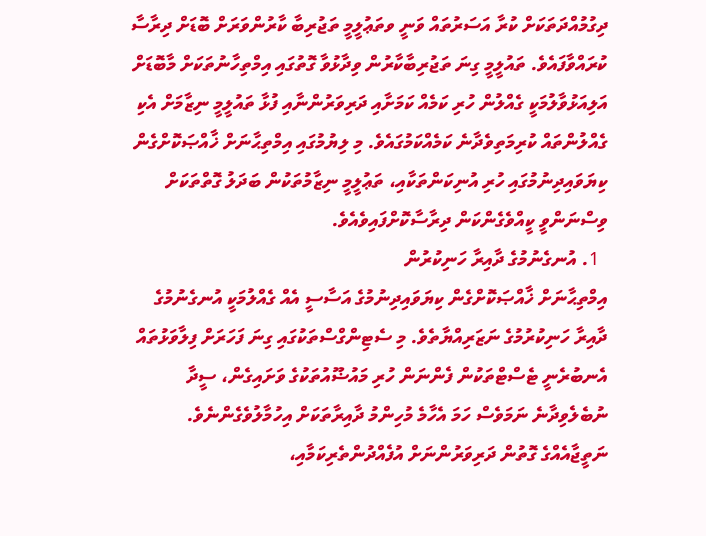ދިގުމުއްދަތަކަށް ކުރާ އަސަރުތައް ވަނީ ވތަޢުލީމީ ތަޖުރިބާ ކާރުންވަރަށް ބޮޑަށް ދިރާސާ ކުރައްވާފައެވެ. ތައުލީމީ ގިނަ ތަޖުރިބާކާރުން ވިދާޅުވާ ގޮތުގައި އިމްތިހާނުތަކަށް މާބޮޑަށް އަލިއަޅުވާލުމަކީ ގެއްލުން ހުރި ކަމެއް ކަމަށާއި ދަރިވަރުންނާއި ފުޅާ ތައުލީމީ ނިޒާމަށް އެކި ގެއްލުންތައް ކުރިމަތިވެދާނެ ކަމެއްކަމުގައެވެ. މި ލިޔުމުގައި އިމްތިޙާނަށް ޚާއްޞަކޮށްގެން ކިޔަވައިދިނުމުގައި ހުރި އުނިކަންތަކާއި، ތަޢުލީމީ ނިޒާމުތަކުން ބަދަލު ގޮތްތަކަށް ވިސްނަންވީ ކީއްވެގެންކަން ދިރާސާކޮށްފައިވެއެވެ.
  1. އުނގެނުމުގެ ދާއިރާ ހަނިކުރުން
އިމްތިޙާނަށް ޚާއްޞަކޮށްގެން ކިޔަވައިދިނުމުގެ އަސާސީ އެއް ގެއްލުމަކީ އުނގެނުމުގެ ދާއިރާ ހަނިކުރުމުގެ ނަޒަރިއްޔާތެވެ. މި ސެޓިންގްސްތަކުގައި ގިނަ ފަހަރަށް ފިލާވަޅުތައް އެނބުރެނީ ޓެސްޓްތަކުން ފެންނަން ހުރި މައުޟޫއުތަކުގެ ވަށައިގެން، ސީދާ ނުބެލެވިދާނެ ނަމަވެސް ހަމަ އެހާމެ މުހިންމު ދާއިރާތަކަށް އިހުމާލުވެގެންނެވެ. ނަތީޖާއެއްގެ ގޮތުން ދަރިވަރުންނަށް އުފެއްދުންތެރިކަމާއި،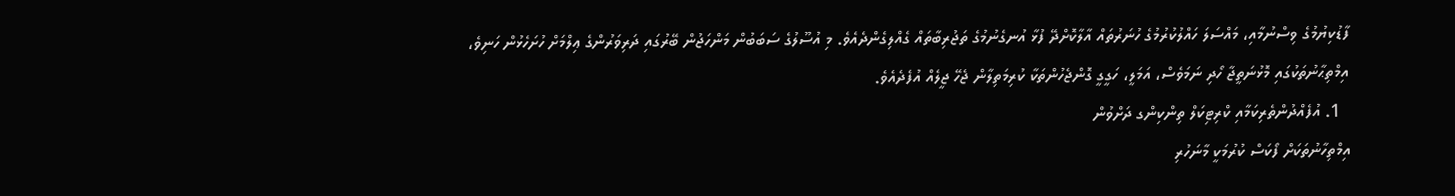ފާޑުކިޔުމުގެ ވިސްނުމާއި، މައްސަލަ ހައްލުކުރުމުގެ ހުނަރުތައް އާލާކޮށްދޭ ފުޅާ އުނގެނުމުގެ ތަޖުރިބާތައް ގެއްލިގެންދެއެވެ. މި އުސޫލުގެ ސަބަބުން މަންހަޖުން ބޭރުގައި ދަރިވަރުންގެ ޢިލްމަށް ހުށަހެޅުން ހަނިވެ، އިމްތިޙާނުތަކުގައި މޮޅުނަތީޖާ ހޯދި ނަމަވެސް، އަމަލީ، ހަގީގީ ގޮންޖެހުންތަކާ ކުރިމަތިލާން ޖެހޭ ޖީލެއް އުފެދެއެވެ.
  1. އުފެއްދުންތެރިކަމާއި ކްރިޓިކަލް ތިންކިންގ ދަށްވުން
އިމްތިހާނުތަކަށް ފޯކަސް ކުރުމަކީ މާނަހުރި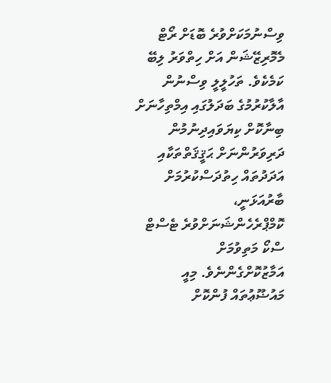ވިސްނުމަކަށްވުރެ ބޮޑަށް ރޯޓް މެމޮރިޒޭޝަން އަށް ހިތްވަރު ލިބޭ ކަމެކެވެ. ތަހުލީލީ ވިސްނުން އާލާކުރުމުގެ ބަދަލުގައި އިމްތިހާނަށް ބިނާކޮށް ކިޔަވައިދިނުމުން ދަރިވަރުންނަށް ޙަޤީޤަތްތަކާއި އަދަދުތައް ހިތުދަސްކުރުމަށް ބާރުއަޅަނީ، ކޮމްޕްރެހެންޝަނަށްވުރެ ޓެސްޓް ސްކޯ މަތިވުމަށް އަމާޒުކޮށްގެންނެވެ. މިއީ މައުޟޫޢުތައް ފުންކޮށް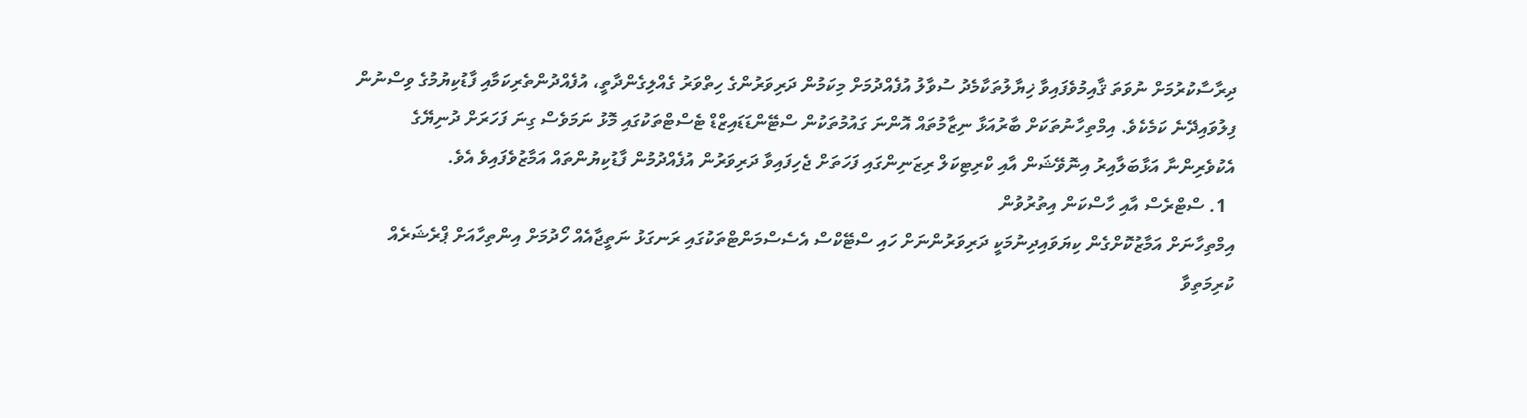ދިރާސާކުރުމަށް ނުވަތަ ޤާއިމުވެފައިވާ ޚިޔާލުތަކާމެދު ސުވާލު އުފެއްދުމަށް މިކަމުން ދަރިވަރުންގެ ހިތްވަރު ގެއްލިގެންދާތީ، އުފެއްދުންތެރިކަމާއި ފާޑުކިޔުމުގެ ވިސްނުން ފިލުވައިދޭނެ ކަމެކެވެ. އިމްތިހާނުތަކަށް ބާރުއަޅާ ނިޒާމުތައް އޮންނަ ގައުމުތަކުން ސްޓޭންޑަޑައިޒްޑް ޓެސްޓްތަކުގައި މޮޅު ނަމަވެސް ގިނަ ފަހަރަށް ދުނިޔޭގެ އެކުވެރިންނާ އަޅާބަލާއިރު އިނޮވޭޝަން އާއި ކްރިޓިކަލް ރިޒަނިންގައި ފަހަތަށް ޖެހިފައިވާ ދަރިވަރުން އުފެއްދުމުން ފާޑުކިޔުންތައް އަމާޒުވެފައިވެ އެވެ.
  1. ސްޓްރެސް އާއި ހާސްކަން އިތުރުވުން
އިމްތިހާނަށް އަމާޒުކޮށްގެން ކިޔަވައިދިނުމަކީ ދަރިވަރުންނަށް ހައި ސްޓޭކްސް އެސެސްމަންޓްތަކުގައި ރަނގަޅު ނަތީޖާއެއް ހޯދުމަށް އިންތިހާއަށް ޕްރެޝަރެއް ކުރިމަތިވާ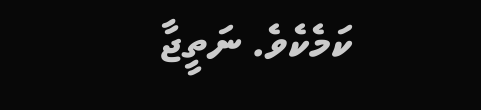ކަމެކެވެ. ނަތީޖާ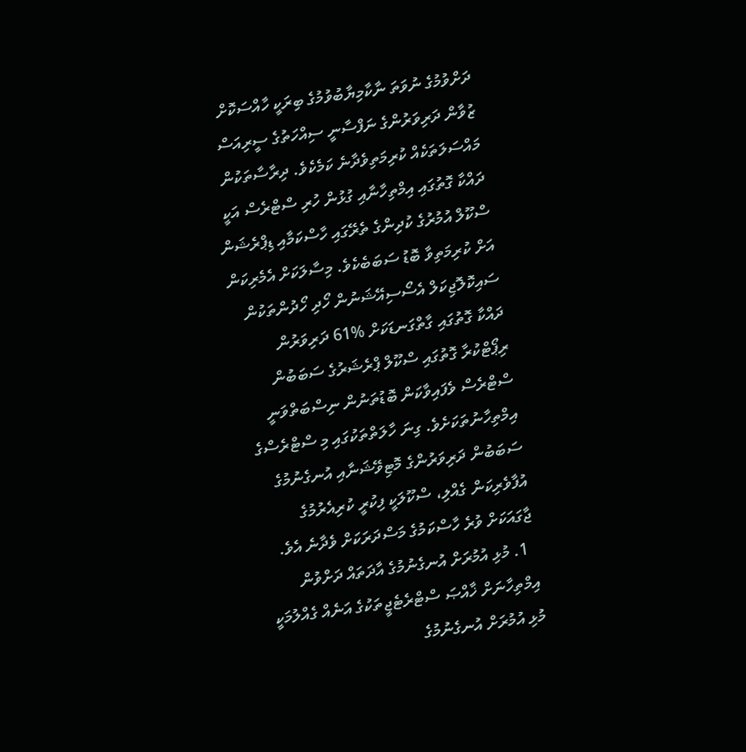ދަށްވުމުގެ ނުވަތަ ނާކާމިޔާބުވުމުގެ ބިރަކީ ހާއްސަކޮށް ޒުވާން ދަރިވަރުންގެ ނަފްސާނީ ސިއްހަތުގެ ސީރިއަސް މައްސަލަތަކެއް ކުރިމަތިވެދާނެ ކަމެކެވެ. ދިރާސާތަކުން ދައްކާ ގޮތުގައި އިމްތިހާނާއި ގުޅުން ހުރި ސްޓްރެސް އަކީ ސްކޫލް އުމުރުގެ ކުދިންގެ ތެރޭގައި ހާސްކަމާއި ޑިޕްރެޝަން އަށް ކުރިމަތިވާ ބޮޑު ސަބަބެކެވެ. މިސާލަކަށް އެމެރިކަން ސައިކޮލޮޖިކަލް އެސޯސިއޭޝަނުން ހޯދި ހޯދުންތަކުން ދައްކާ ގޮތުގައި ގާތްގަނޑަކަށް %61 ދަރިވަރުން ރިޕޯޓްކުރާ ގޮތުގައި ސްކޫލް ޕްރެޝަރުގެ ސަބަބުން ސްޓްރެސް ވެފައިވާކަން ބޮޑުތަނުން ނިސްބަތްވަނީ އިމްތިހާނުތަކަށެވެ. ގިނަ ހާލަތްތަކުގައި މި ސްޓްރެސްގެ ސަބަބުން ދަރިވަރުންގެ މޮޓިވޭޝަނާއި އުނގެނުމުގެ އުފާވެރިކަން ގެއްލި، ސްކޫލަކީ ފިކުރީ ކުރިއެރުމުގެ ޖާގައަކަށް ވުރެ ހާސްކަމުގެ މަސްދަރަކަށް ވެދާނެ އެވެ.
  1. މުޅި އުމުރަށް އުނގެނުމުގެ އާދަތައް ދަށްވުން
އިމްތިހާނަށް ޚާއްޞަ ސްޓްރެޓެޖީތަކުގެ އަނެއް ގެއްލުމަކީ މުޅި އުމުރަށް އުނގެނުމުގެ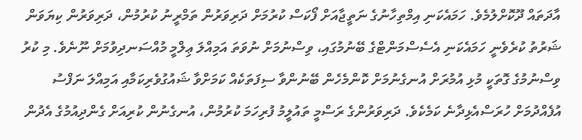އާދަތައް ދޫކޮށްލުމެވެ. ހަމައެކަނި އިމްތިހާނުގެ ނަތީޖާއަށް ފޯކަސް ކުރުމަށް ދަރިވަރުން ތަމްރީނު ކުރުމުން، ދަރިވަރުން ކިޔަވަން ޝަރުތު ކުރެވެނީ ހަމައެކަނި އެސެސްމަންޓްގެ ބޭނުމުގައި، ވިސްނުމަށް ނުވަތަ އަމިއްލަ ޢިލްމީ މުއްސަނދިވުމަށް ނޫނެވެ. މި ކުރު ވިސްނުމުގެ ގޮތަކީ މުޅި އުމުރަށް އުނގެނުމަށް ކޮންމެހެން ބޭނުންވާ ސިފަތަކެއް ކަމަށްވާ ޝައުގުވެރިކަމާއި އަމިއްލަ ނަފްސު އުފެއްދުމަށް ހުރަސްއެޅިދާނެ ކަމެކެވެ. ދަރިވަރުންގެ ރަސްމީ ތައުލީމު ފުރިހަމަ ކުރުމުން، އުނގެނުން ކުރިއަށް ގެންދިއުމުގެ އެދުން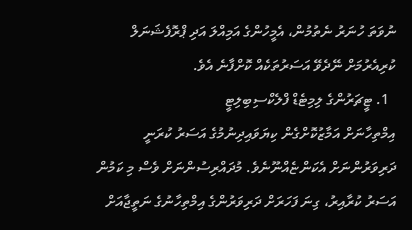ނުވަތަ ހުނަރު ނެތުމުން، އެމީހުންގެ އަމިއްލަ އަދި ޕްރޮފެޝަނަލް ކުރިއެރުމަށް ނޭދެވޭ އަސަރުތަކެއް ކޮށްފާނެ އެވެ.
  1. ޓީޗަރުންގެ ލިމިޓެޑް ފްލެކްސިބިލިޓީ
އިމްތިހާނަށް އަމާޒުކޮށްގެން ކިޔަވައިދިނުމުގެ އަސަރު ކުރަނީ ދަރިވަރުންނަށް އެކަންޏެއްނޫނެވެ. މުދައްރިސުންނަށް ވެސް މި ކަމުން އަސަރު ކުރާއިރު، ގިނަ ފަހަރަށް ދަރިވަރުންގެ އިމްތިހާނުގެ ނަތީޖާއަށް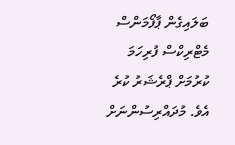ބަލައިގެން ޕާފޯމަންސް މެޓްރިކްސް ފުރިހަމަ ކުރުމަށް ޕްރެޝަރު ކުރެ އެވެ. މުދައްރިސުންނަށް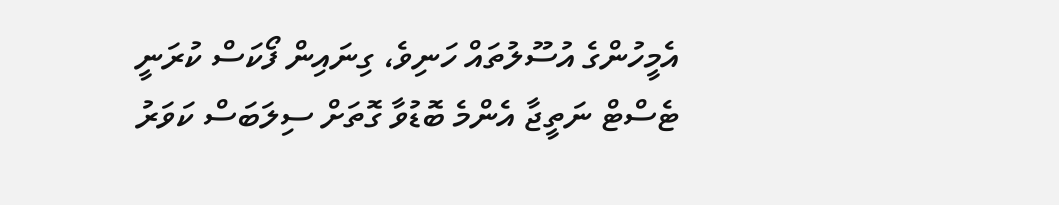އެމީހުންގެ އުސޫލުތައް ހަނިވެ، ގިނައިން ފޯކަސް ކުރަނީ ޓެސްޓް ނަތީޖާ އެންމެ ބޮޑުވާ ގޮތަށް ސިލަބަސް ކަވަރު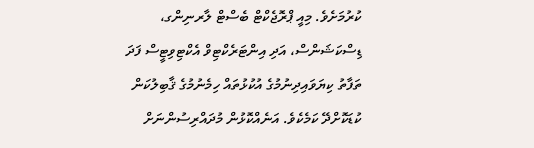ކުރުމަށެވެ. މިއީ ޕްރޮޖެކްޓް ބެސްޓް ލާރނިންގ، ޑިސްކަޝަންސް، އަދި އިންޓަރެކްޓިވް އެކްޓިވިޓީސް ފަދަ ތަފާތު ކިޔަވައިދިނުމުގެ އުކުޅުތައް ހިމެނުމުގެ ޤާބިލުކަން ކުޑަކޮށްދޭ ކަމެކެވެ. އަނެއްކޮޅުން މުދައްރިސުންނަށް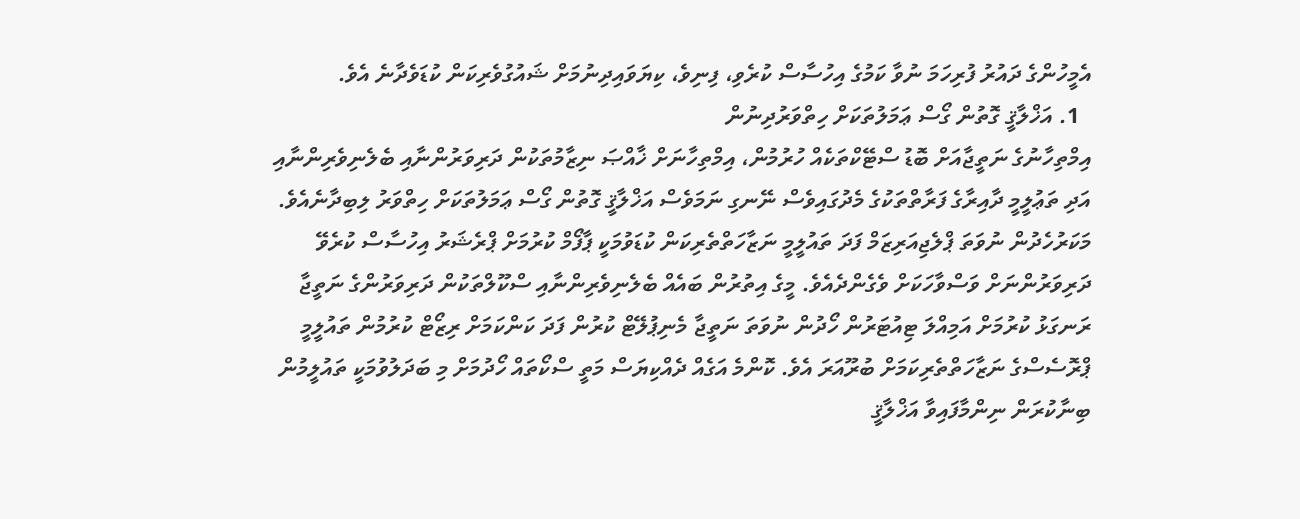އެމީހުންގެ ދައުރު ފުރިހަމަ ނުވާ ކަމުގެ އިހުސާސް ކުރެވި، ފިނިވެ، ކިޔަވައިދިނުމަށް ޝައުގުވެރިކަން ކުޑަވެދާނެ އެވެ.
  1. އަޚްލާޤީ ގޮތުން ގޯސް ޢަމަލުތަކަށް ހިތްވަރުދިނުން
އިމްތިހާނުގެ ނަތީޖާއަށް ބޮޑު ސްޓޭކްތަކެއް ހުރުމުން، އިމްތިހާނަށް ޚާއްޞަ ނިޒާމުތަކުން ދަރިވަރުންނާއި ބެލެނިވެރިންނާއި އަދި ތަޢުލީމީ ދާއިރާގެ ފަރާތްތަކުގެ މެދުގައިވެސް ނޭނގި ނަމަވެސް އަޚްލާޤީ ގޮތުން ގޯސް ޢަމަލުތަކަށް ހިތްވަރު ލިބިދާނެއެވެ. މަކަރުހެދުން ނުވަތަ ޕްލެޖިއަރިޒަމް ފަދަ ތައުލީމީ ނަޒާހަތްތެރިކަން ކުޑަވުމަކީ ޕާފޯމް ކުރުމަށް ޕްރެޝަރު އިހުސާސް ކުރެވޭ ދަރިވަރުންނަށް ވަސްވާހަކަށް ވެގެންދެއެވެ. މީގެ އިތުރުން ބައެއް ބެލެނިވެރިންނާއި ސްކޫލްތަކުން ދަރިވަރުންގެ ނަތީޖާ ރަނގަޅު ކުރުމަށް އަމިއްލަ ޓިއުޓަރުން ހޯދުން ނުވަތަ ނަތީޖާ މެނިޕުލޭޓް ކުރުން ފަދަ ކަންކަމަށް ރިޒޯޓް ކުރުމުން ތައުލީމީ ޕްރޮސެސްގެ ނަޒާހަތްތެރިކަމަށް ބުރޫއަރަ އެވެ. ކޮންމެ އަގެއް ދެއްކިޔަސް މަތީ ސްކޯތައް ހޯދުމަށް މި ބަދަލުވުމަކީ ތައުލީމުން ބިނާކުރަން ނިންމާފައިވާ އަޚްލާޤީ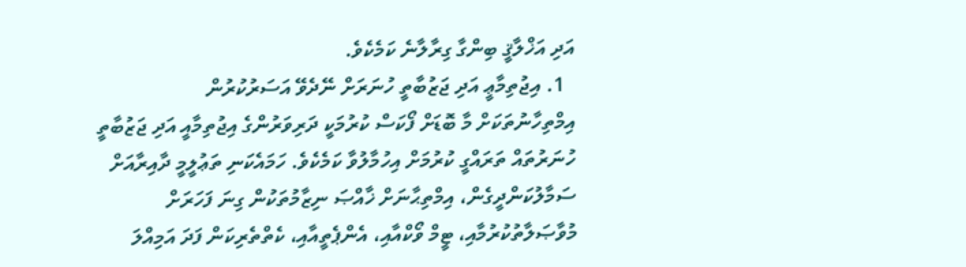އަދި އަޚްލާޤީ ބިންގާ ގިރާލާނެ ކަމެކެވެ.
  1. އިޖުތިމާޢީ އަދި ޖަޒުބާތީ ހުނަރަށް ނޭދެވޭ އަސަރުކުރުން
އިމްތިހާނުތަކަށް މާ ބޮޑަށް ފޯކަސް ކުރުމަކީ ދަރިވަރުންގެ އިޖުތިމާއީ އަދި ޖަޒުބާތީ ހުނަރުތައް ތަރައްގީ ކުރުމަށް އިހުމާލުވާ ކަމެކެވެ. ހަމައެކަނި ތަޢުލީމީ ދާއިރާއަށް ސަމާލުކަންދީގެން، އިމްތިޙާނަށް ޚާއްޞަ ނިޒާމުތަކުން ގިނަ ފަހަރަށް މުވާޞަލާތުކުރުމާއި، ޓީމް ވޯކްއާއި، އެންޕެތީއާއި، ކެތްތެރިކަން ފަދަ އަމިއްލަ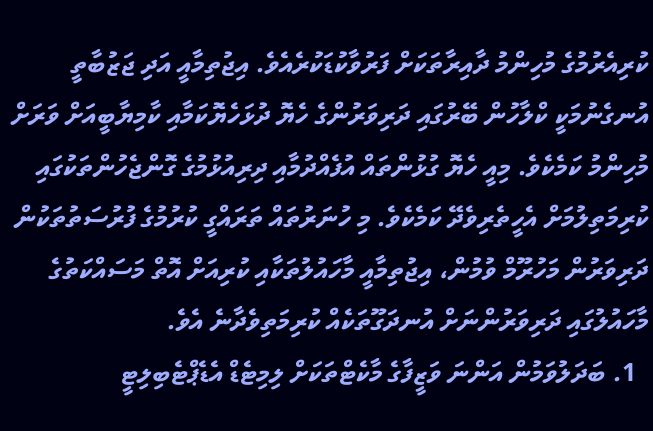ކުރިއެރުމުގެ މުހިންމު ދާއިރާތަކަށް ފަރުވާކުޑަކުރެއެވެ. އިޖުތިމާއީ އަދި ޖަޒުބާތީ އުނގެނުމަކީ ކްލާހުން ބޭރުގައި ދަރިވަރުންގެ ހެޔޮ ދުޅަހެޔޮކަމާއި ކާމިޔާބީއަށް ވަރަށް މުހިންމު ކަމެކެވެ. މިއީ ހެޔޮ ގުޅުންތައް އުފެއްދުމާއި ދިރިއުޅުމުގެ ގޮންޖެހުންތަކުގައި ކުރިމަތިލުމަށް އެހީތެރިވެދޭ ކަމެކެވެ. މި ހުނަރުތައް ތަރައްގީ ކުރުމުގެ ފުރުސަތުތަކުން ދަރިވަރުން މަހުރޫމް ވުމުން، އިޖުތިމާއީ މާހައުލުތަކާއި ކުރިއަށް އޮތް މަސައްކަތުގެ މާހައުލުގައި ދަރިވަރުންނަށް އުނދަގޫތަކެއް ކުރިމަތިވެދާނެ އެވެ.
  1. ބަދަލުވަމުން އަންނަ ވަޒީފާގެ މާކެޓްތަކަށް ލިމިޓެޑް އެޑެޕްޓެބިލިޓީ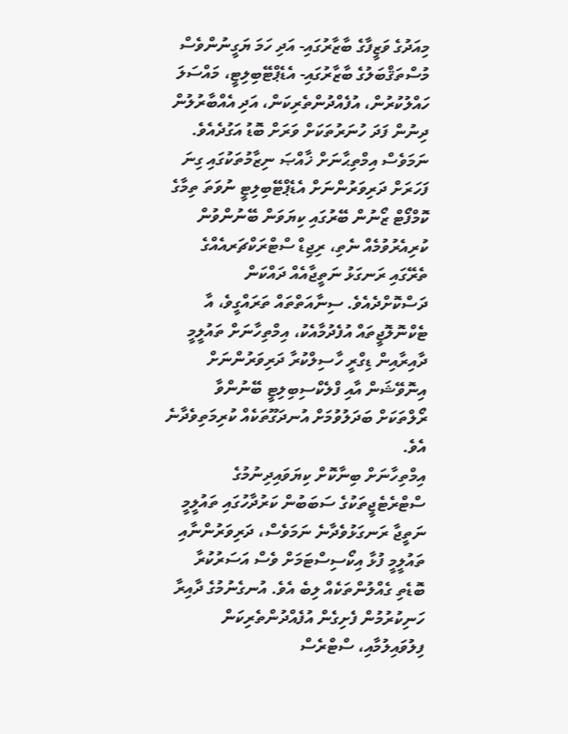މިއަދުގެ ވަޒީފާގެ ބާޒާރުގައި- އަދި ހަމަ ޔަގީނުންވެސް މުސްތަޤްބަލުގެ ބާޒާރުގައި- އެޑެޕްޓޭބިލިޓީ، މައްސަލަ ހައްލުކުރުން، އުފެއްދުންތެރިކަން، އަދި އެއްބާރުލުން ދިނުން ފަދަ ހުނަރުތަކަށް ވަރަށް ބޮޑު އަގުދެއެވެ. ނަމަވެސް އިމްތިޙާނަށް ޚާއްޞަ ނިޒާމުތަކުގައި ގިނަ ފަހަރަށް ދަރިވަރުންނަށް އެޑެޕްޓޭބިލިޓީ ނުވަތަ ތިމާގެ ކޮމްފޯޓް ޒޯނުން ބޭރުގައި ކިޔަވަން ބޭނުންވުން ކުރިއެރުވުމެއް ނެތި، ރިޖިޑް ސްޓްރަކްޗަރއެއްގެ ތެރޭގައި ރަނގަޅު ނަތީޖާއެއް ދައްކަން ދަސްކޮށްދެއެވެ. ސިނާއަތްތައް ތަރައްގީވެ، އާ ޓެކްނޮލޮޖީތައް އުފެދުމާއެކު، އިމްތިހާނަށް ތައުލީމީ ދާއިރާއިން ޑިގްރީ ހާސިލްކުރާ ދަރިވަރުންނަށް އިނޮވޭޝަން އާއި ފްލެކްސިބިލިޓީ ބޭނުންވާ ރޯލްތަކަށް ބަދަލުވުމަށް އުނދަގޫތަކެއް ކުރިމަތިވެދާނެ އެވެ.
އިމްތިހާނަށް ބިނާކޮށް ކިޔަވައިދިނުމުގެ ސްޓްރެޓެޖީތަކުގެ ސަބަބުން ކަރުދާހުގައި ތައުލީމީ ނަތީޖާ ރަނގަޅުވެދާނެ ނަމަވެސް، ދަރިވަރުންނާއި ތައުލީމީ ފުޅާ އިކޯސިސްޓަމަށް ވެސް އަސަރުކުރާ ބޮޑެތި ގެއްލުންތަކެއް ލިބެ އެވެ. އުނގެނުމުގެ ދާއިރާ ހަނިކުރުމުން ފެށިގެން އުފެއްދުންތެރިކަން ފިލުވައިލުމާއި، ސްޓްރެސް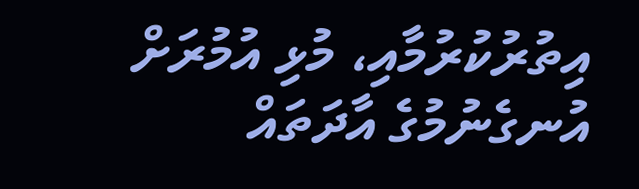އިތުރުކުރުމާއި، މުޅި އުމުރަށް އުނގެނުމުގެ އާދަތައް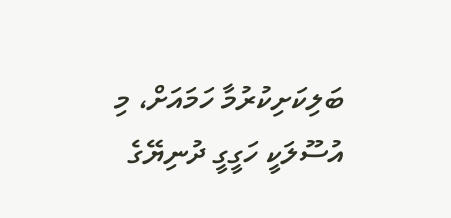ބަލިކަށިކުރުމާ ހަމައަށް، މި އުސޫލަކީ ހަގީގީ ދުނިޔޭގެ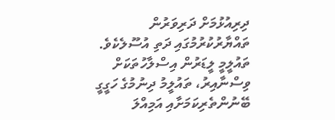ދިރިއުޅުމަށް ދަރިވަރުން ތައްޔާރުކުރުމުގައި ދަތި އުސޫލެކެވެ. ތައުލީމީ ލީޑަރުން އިސްލާހުތަކަށް ވިސްނާއިރު، ތައުލީމު ދިނުމުގެ ހަގީގީ ބޭނުންތެރިކަމަށާއި އަމިއްލަ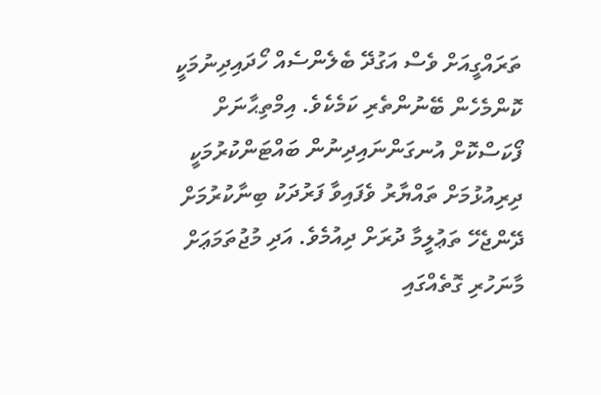ތަރައްގީއަށް ވެސް އަގުދޭ ބެލެންސެއް ހޯދައިދިނުމަކީ ކޮންމެހެން ބޭނުންތެރި ކަމެކެވެ. އިމްތިޙާނަށް ފޯކަސްކޮށް އުނގަންނައިދިނުން ބައްޓަންކުރުމަކީ ދިރިއުޅުމަށް ތައްޔާރު ވެފައިވާ ފަރުދަކު ބިނާކުރުމަށް ދޭންޖެހޭ ތަޢުލީމާ ދުރަށް ދިއުމެވެ. އަދި މުޖުތަމަޢަށް މާނަހުރި ގޮތެއްގައި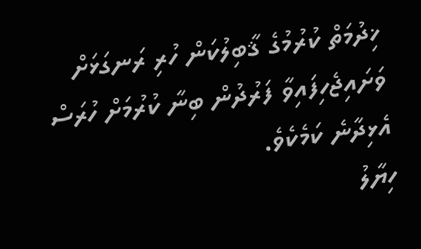ޚިދުމަތް ކުރުމުގެ ޤާބިލުކަން ހުރި ރަނގަޅަށް ވަށައިޖެހިފައިވާ ފަރުދުން ބިނާ ކުރުމަށް ހުރަސް އެޅިދާނެ ކަމެކެވެ.
ހިޔާލު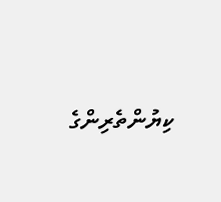ކިޔުންތެރިންގެ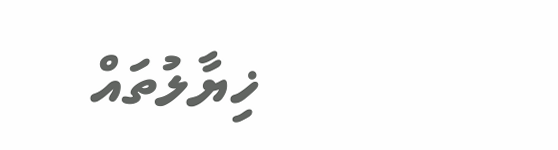ޚިޔާލުތައް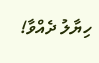ހިޔާލު ދެއްވާ!